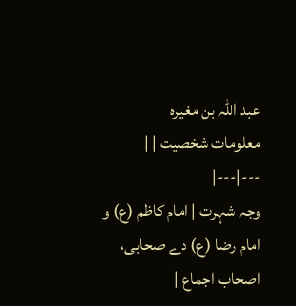عبد اللہ بن مغیرہ
معلومات شخصیت | |
---|---|
وجہ شہرت | امام کاظم (ع) و امام رضا (ع) دے صحابی، اصحاب اجماع |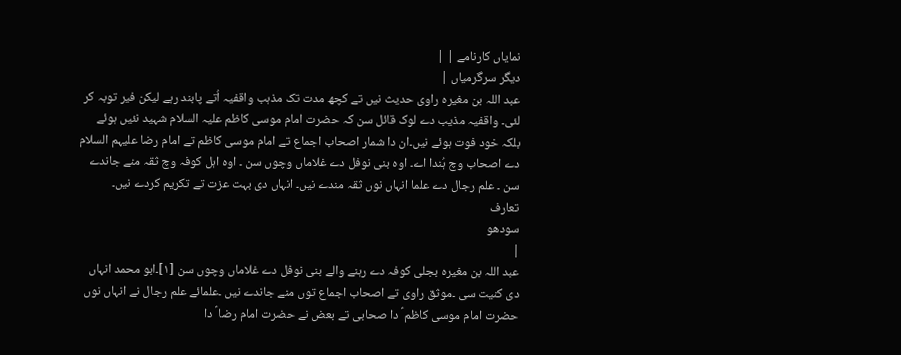نمایاں کارنامے | |
دیگر سرگرمیاں |
عبد اللہ بن مغیرہ راوی حدیث نيں تے کچھ مدت تک مذہب واقفیہ اُتے پابند رہے لیکن فیر توبہ کر لئی۔ واقفیہ مذیب دے لوک قائل سن کہ حضرت امام موسی کاظم علیہ السلام شہید نئيں ہوئے بلکہ خود فوت ہوئے نيں۔ان دا شمار اصحاب اجماع تے امام موسی کاظم تے امام رضا علیہم السلام دے اصحاب وچ ہُندا اے۔ اوہ بنی نوفل دے غلاماں وچوں سن ۔ اوہ اہل کوفہ وچ ثقہ منے جاندے سن ۔ علم رجال دے علما انہاں نوں ثقہ مندے نيں۔ انہاں دی بہت عزت تے تکریم کردے نيں۔
تعارف
سودھو
|
عبد اللہ بن مغیرہ بجلی کوفہ دے رہنے والے بنی نوفل دے غلاماں وچوں سن [۱]۔ابو محمد انہاں دی کنیت سی ۔موثق راوی تے اصحاب اجماع توں منے جاندے نيں ۔علمائے علم رجال نے انہاں نوں حضرت امام موسی کاظم ؑ دا صحابی تے بعض نے حضرت امام رضا ؑ دا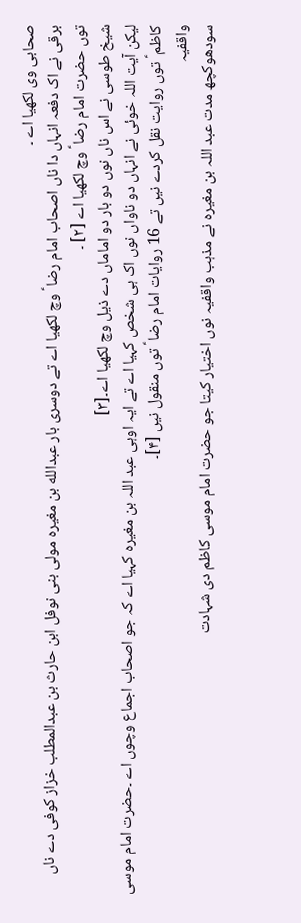صحابی وی لکھیا اے ۔
برقی نے اک دفعہ انہاں دا ناں اصحاب امام رضا ؑ وچ لکھیا اے تے دوسری بار عبدالله بن مغیره مولی بنی نوفل ابن حارث بن عبدالمطلب خزاز کوفی دے ناں توں حضرت امام رضا ؑ وچ لکھیا اے [۲] ۔
شیخ طوسی نے اس ناں نوں دو بار دو اماماں دے ذیل وچ لکھیا اے۔[۳]
لیکن آیت اللہ خوئی نے انہاں دو ناواں نوں اک ہی شخص کہیا اے تے ایہ اوہی عبد اللہ بن مغیرہ کہیا اے کہ جو اصحاب اجماع وچوں اے ۔حضرت امام موسی کاظم ؑ توں روایت نقل کردے نيں تے 16 روایات امام رضا ؑ توں منقول نيں [۴]۔
واقفیہ
سودھوکچھ مدت عبد اللہ بن مغیرہ نے مذہب واقفیہ نوں اختیار کيتا جو حضرت امام موسی کاظم دی شہادت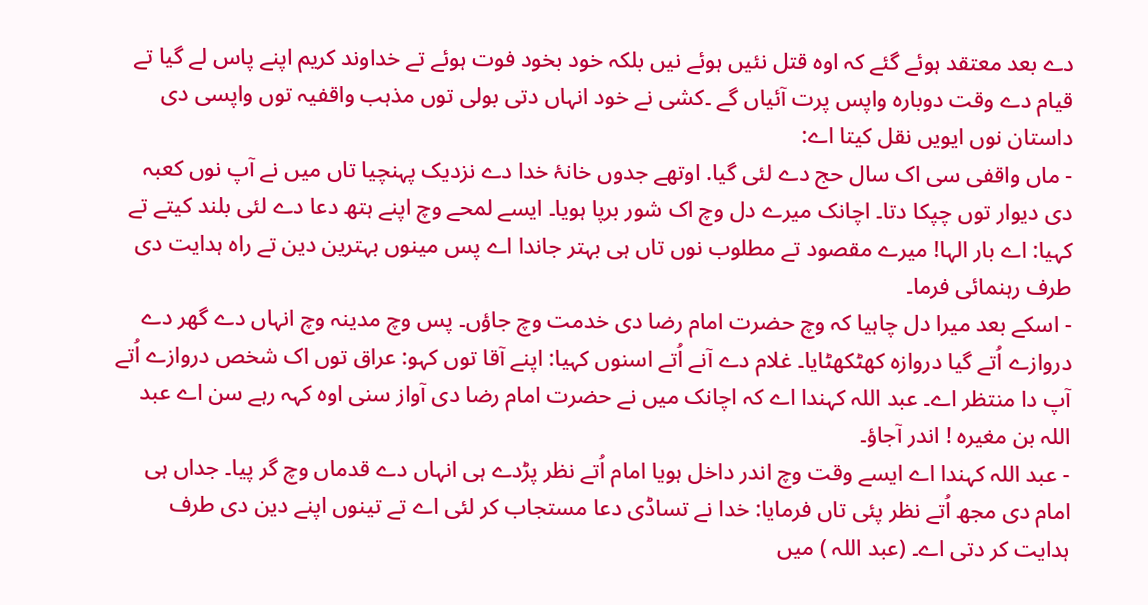دے بعد معتقد ہوئے گئے کہ اوہ قتل نئيں ہوئے نيں بلکہ خود بخود فوت ہوئے تے خداوند کریم اپنے پاس لے گیا تے قیام دے وقت دوبارہ واپس پرت آئیاں گے ۔کشی نے خود انہاں دتی بولی توں مذہب واقفیہ توں واپسی دی داستان نوں ایويں نقل کيتا اے:
- ماں واقفی سی اک سال حج دے لئی گیا. اوتھے جدوں خانۂ خدا دے نزدیک پہنچیا تاں ميں نے آپ نوں کعبہ دی دیوار توں چپکا دتا۔ اچانک میرے دل وچ اک شور برپا ہويا۔ ايسے لمحے وچ اپنے ہتھ دعا دے لئی بلند کیتے تے کہیا: اے بار الہا! میرے مقصود تے مطلوب نوں تاں ہی بہتر جاندا اے پس مینوں بہترین دین تے راہ ہدایت دی طرف رہنمائی فرما۔
- اسکے بعد میرا دل چاہیا کہ وچ حضرت امام رضا دی خدمت وچ جاؤں۔ پس وچ مدینہ وچ انہاں دے گھر دے دروازے اُتے گیا دروازہ کھٹکھٹایا۔ غلام دے آنے اُتے اسنوں کہیا: اپنے آقا توں کہو: عراق توں اک شخص دروازے اُتے آپ دا منتظر اے۔ عبد اللہ کہندا اے کہ اچانک ميں نے حضرت امام رضا دی آواز سنی اوہ کہہ رہے سن اے عبد اللہ بن مغیرہ ! اندر آجاؤ۔
- عبد اللہ کہندا اے ايسے وقت وچ اندر داخل ہويا امام اُتے نظر پڑدے ہی انہاں دے قدماں وچ گر پيا۔ جداں ہی امام دی مجھ اُتے نظر پئی تاں فرمایا: خدا نے تساڈی دعا مستجاب کر لئی اے تے تینوں اپنے دین دی طرف ہدایت کر دتی اے۔ (عبد اللہ ) ميں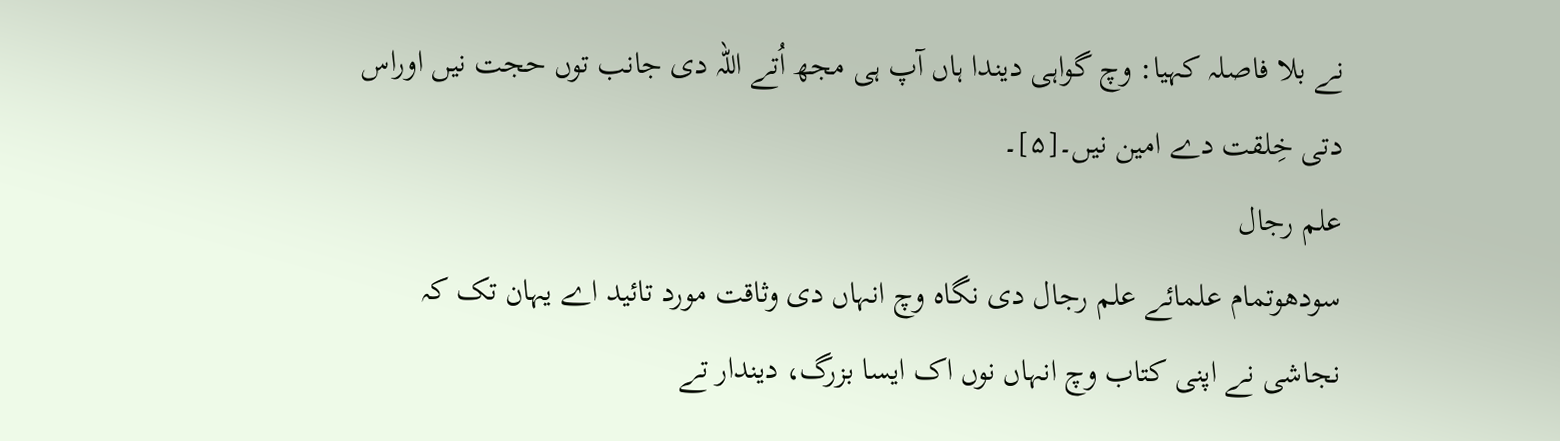نے بلا فاصلہ کہیا: وچ گواہی دیندا ہاں آپ ہی مجھ اُتے اللہ دی جانب توں حجت نيں اوراس دتی خِلقت دے امین نيں۔[۵]۔
علم رجال
سودھوتمام علمائے علم رجال دی نگاہ وچ انہاں دی وثاقت مورد تائید اے یہان تک کہ نجاشی نے اپنی کتاب وچ انہاں نوں اک ایسا بزرگ، دیندار تے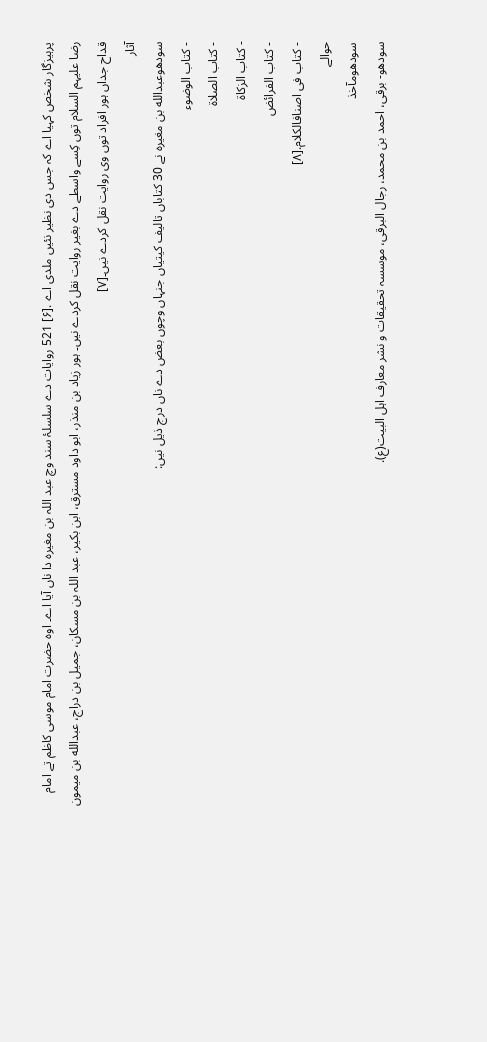پرہیزگار شخص کہیا اے کہ جس دی نظیر نئيں ملدی اے .[۶] 521 روایات دے سلسلۂ سند وچ عبد اللہ بن مغیرہ دا ناں آیا اے۔ اوہ حضرت امام موسی کاظم تے امام رضا علیہم السلام توں کِسے واسطے دے بغیر روایت نقل کردے نيں۔ ہور زیاد بن منذر، ابو داود مسترق، ابن بکیر، عبد اللہ بن مسکان، جمیل بن دراج، عبدالله بن میمون قداح جداں ہور افراد توں وی روایت نقل کردے نيں۔[۷]
آثار
سودھوعبدالله بن مغیره نے 30 کتاباں تالیف کيتیاں جنہاں وچوں بعض دے ناں درج ذیل نيں:
- کتاب الوضوء
- کتاب الصلاة
- کتاب الزکاة
- کتاب الفرائض
- کتاب فی اصنافالکلام.[۸]
حوالے
سودھومآخذ
سودھو- برقی، احمد بن محمد، رجال البرقی، موسسہ تحقیقات و نشر معارف اہل البیت(ع).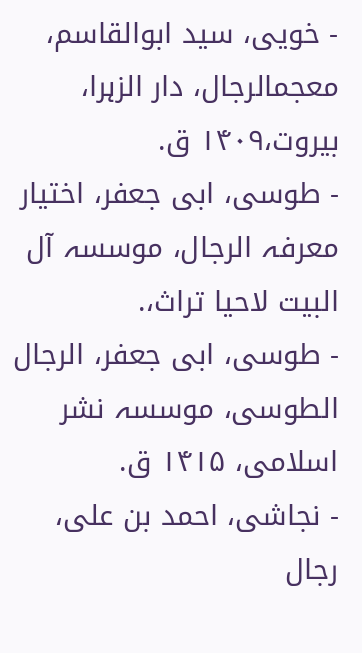- خویی، سید ابوالقاسم، معجمالرجال، دار الزہرا، بیروت،۱۴۰۹ ق.
- طوسی، ابی جعفر، اختیار معرفہ الرجال، موسسہ آل البیت لاحیا تراث،.
- طوسی، ابی جعفر، الرجال الطوسی، موسسہ نشر اسلامی، ۱۴۱۵ ق.
- نجاشی، احمد بن علی، رجال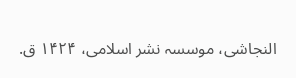النجاشی، موسسہ نشر اسلامی، ۱۴۲۴ ق.